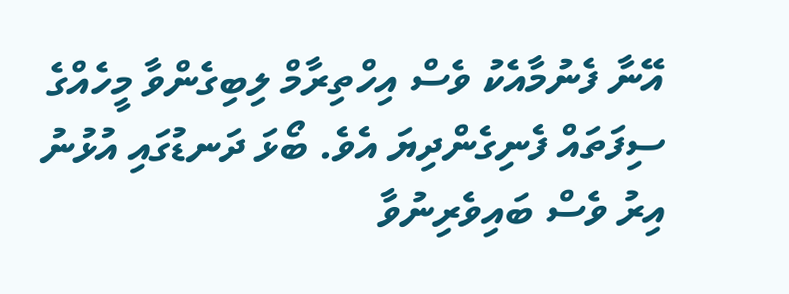އޭނާ ފެނުމާއެކު ވެސް އިހްތިރާމް ލިބިގެންވާ މީހެއްގެ ސިފަތައް ފެނިގެންދިޔަ އެވެ. ބޯޅަ ދަނޑުގައި އުޅުނު އިރު ވެސް ބައިވެރިނުވާ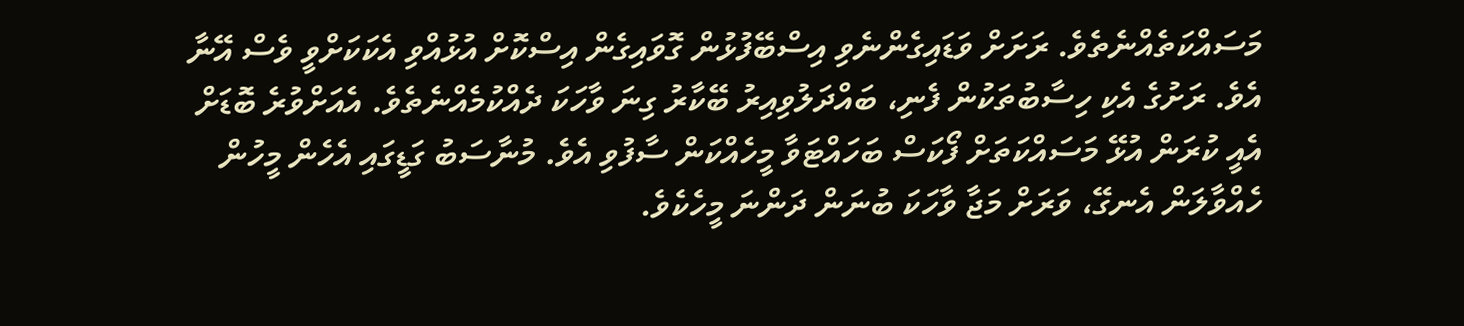މަސައްކަތެއްނެތެވެ. ރަށަށް ވަޑައިގެންނެވި އިސްބޭފުޅުން ގޮވައިގެން އިސްކޮށް އުޅުއްވި އެކަކަށްވީ ވެސް އޭނާ އެވެ. ރަށުގެ އެކި ހިސާބުތަކުން ފެނި، ބައްދަލުވިއިރު ބޭކާރު ގިނަ ވާހަކަ ދެއްކުމެއްނެތެވެ. އެއަށްވުރެ ބޮޑަށް އެއީ ކުރަން އުޅޭ މަސައްކަތަށް ފޯކަސް ބަހައްޓަވާ މީހެއްކަން ސާފުވި އެވެ. މުނާސަބު ގަޑީގައި އެހެން މީހުން ހެއްވާލަން އެނގޭ، ވަރަށް މަޖާ ވާހަކަ ބުނަން ދަންނަ މީހެކެވެ.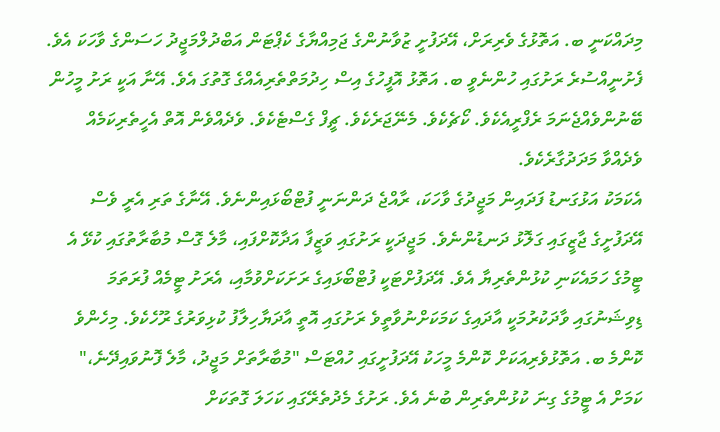މިދައްކަނީ ބ. އަތޮޅުގެ ވެރިރަށް، އޭދަފުށީ ޒުވާނުންގެ ޖަމިއްޔާގެ ކެޕްޓަން އަބްދުލްމަޖީދު ހަސަންގެ ވާހަކަ އެވެ. ފެށުނީއްސުރެ ރަށުގައި ހުންނެވީ ބ. އަތޮޅު އޮފީހުގެ އިސް ހިދުމަތްތެރިއެއްގެ ގޮތުގަ އެވެ. އޭނާ އަކީ ރަށު މީހުން ބޭނުންވެއްޖެނަމަ ރެފްރީއެކެވެ. ކޯޗެކެވެ. މެނޭޖަރެކެވެ. ޗީފް ގެސްޓެކެވެ. ވެދެއްވެން އޮތް އެހީތެރިކަމެއް ވެދެއްވާ މަދަދުގާރެކެވެ.
އެކަމަކު އަޅުގަނޑު ފަދައިން މަޖީދުގެ ވާހަކަ، ރާއްޖެ ދަންނަނީ ފުޓްބޯޅައިންނެވެ. އޭނާގެ ތަރި އެރީ ވެސް އޭދަފުށީގެ ޖާޒީގައި ގަލޮޅު ދަނޑުންނެވެ. މަޖީދަކީ ރަށުގައި ވަޒީފާ އަދާކޮށްފައި، މާލެ ގޮސް މުބާރާތުގައި ކުޅޭ އެ ޓީމުގެ ހަމައެކަނި ކުޅުންތެރިޔާ އެވެ. އޭދަފުށްޓަކީ ފުޓްބޯޅައިގެ ރަށަކަށްވުމާއި، އެރަށު ޓީމެއް ފުރަތަމަ ޑިވިޝަނުގައި ވާދަކުރުމަކީ އާދައިގެ ކަމަކަށްނުވާތީވެ ރަށުގައި އޮތީ އާދަޔާހިލާފު ކުޅިވަރުގެ ރޫހެކެވެ. މިހެންވެ ކޮންމެ ބ. އަތޮޅުވެރިއަކަށް ކޮންމެ މީހަކު އޭދަފުށީގައި ހުއްޓަސް "މުބާރާތަށް މަޖީދު، މާލެ ފޮނުވައިދޭނެ،" ކަމަށް އެ ޓީމުގެ ގިނަ ކުޅުންތެރިން ބުނެ އެވެ. ރަށުގެ މެދުތެރޭގައި ކަހަލަ ގޮތަކަށް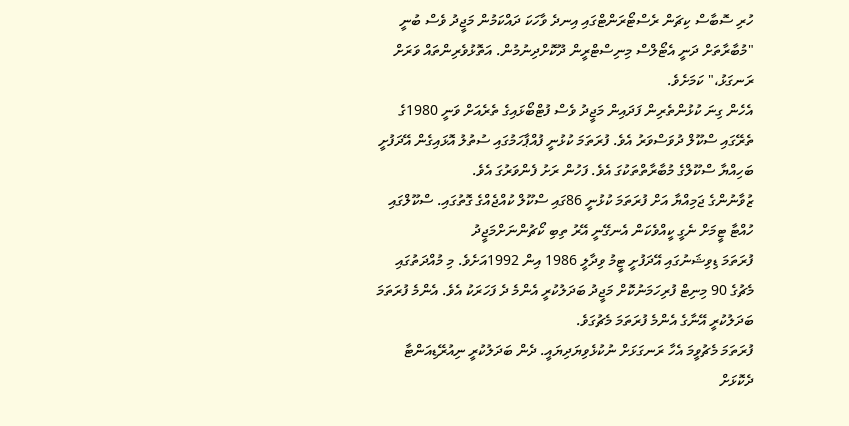ހުރި ސޮބާސް ކިޗަން ރެސްޓޯރަންޓްގައި އިނދެ ވާހަކަ ދައްކަމުން މަޖީދު ވެސް ބުނީ "މުބާރާތަށް ދަނީ އެޓޯލްސް މިނިސްޓްރީން ދޫކޮށްދިނުމުން. އަތޮޅުވެރިންތައް ވަރަށް ރަނގަޅު،" ކަމަށެވެ.
އެހެން ގިނަ ކުޅުންތެރިން ފަދައިން މަޖީދު ވެސް ފުޓްބޯޅައިގެ ތެރެއަށް ވަނީ 1980ގެ ތެރޭގައި ސްކޫލް ދުވަސްވަރު އެވެ. ފުރަތަމަ ކުޅުނީ ފުއްޕާހަމުގައި ސުތުލު އޮޅައިގެން އޭދަފުށީ ބަހިއްޔާ ސްކޫލްގެ މުބާރާތްތަކުގަ އެވެ. ފަހުން ރަށު ފެންވަރުގަ އެވެ.
ޒުވާނުންގެ ޖަމިއްޔާ އަށް ފުރަތަމަ ކުޅުނީ 86ގައި ސްކޫލް ކުއްޖެއްގެ ގޮތުގައި. ސްކޫލްގައި ހުއްޓާ ޓީމަށް ނެގީ ކީއްވެކަން އެނގޭނީ އޭރު ތިބި ކޯޗުންނަށްމަޖީދު
ފުރަތަމަ ޑިވިޝަނުގައި އޭދަފުށީ ޓީމު ވިދާލީ 1986 އިން 1992އަށެވެ. މި މުއްދަތުގައި މެޗުގެ 90 މިނިޓް ފުރިހަމަނުކޮށް މަޖީދު ބަދަލުކުރީ އެންމެ ދެ ފަހަރަކު އެވެ. އެންމެ ފުރަތަމަ ބަދަލުކުރީ އޭނާގެ އެންމެ ފުރަތަމަ މެޗުގަވެ.
ފުރަތަމަ މެޗުވީމަ އެހާ ރަނގަޅަށް ނުކުޅެވިޔަދިޔައީ. ދެން ބަދަލުކުރީ ނިއުރޭޑިއަންޓާ ދެކޮޅަށް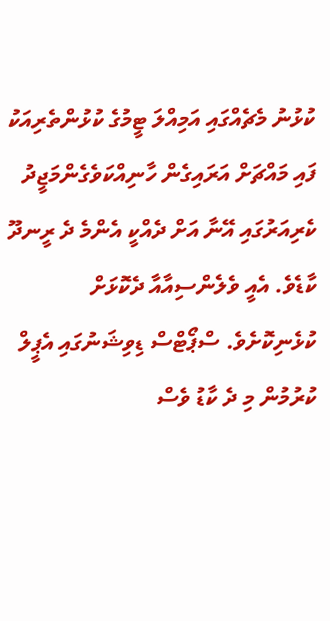ކުޅުނު މެޗެއްގައި އަމިއްލަ ޓީމުގެ ކުޅުންތެރިއަކު ފައި މައްޗަށް އަރައިގެން ހާނިއްކަވެގެންމަޖީދު
ކެރިއަރުގައި އޭނާ އަށް ދެއްކީ އެންމެ ދެ ރީނދޫ ކާޑެވެ. އެއީ ވެލެންސިއާއާ ދެކޮޅަށް ކުޅެނިކޮށެވެ. ސްޕޯޓްސް ޑިވިޝަނުގައި އެޕީލް ކުރުމުން މި ދެ ކާޑު ވެސް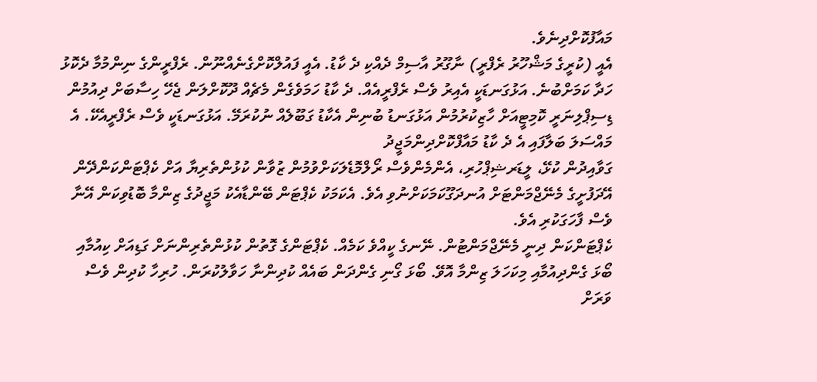މައާފުކޮށްދިނެވެ.
އެއީ (ކުރީގެ މަޝްހޫރު ރެފްރީ) ނާގޫރު އާސިމް ދެއްކި ދެ ކާޑު. އެއީ ފައުލްކޮށްގެނެއްނޫން. ރެފްރީންގެ ނިންމުމާ ދެކޮޅު ހަދާ ކަމަށްބުނެ. އަޅުގަނޑަކީ އެއިރު ވެސް ރެފްރީއެއް. ދެ ކާޑު ހަމަވެގެން މެޗެއް ދޫކޮށްލަން ޖެހޭ ހިސާބަށް ދިއުމުން ޑިސިޕްލިނަރީ ކޮމިޓީއަށް ހާޒިކުރުމުން އަޅުގަނޑު ބުނިން އެކާޑު ގަބޫލެއް ނުކުރަމޭ. އަޅުގަނޑަކީ ވެސް ރެފްރީއެކޭ. އެ މައްސަލަ ބަލާފައި އެ ދެ ކާޑު މައާފްކޮށްދިންމަޖީދު
ގަވާއިދުން ކުޅޭ، ލީޑަރޝިޕްހުރި، އެންމެންވެސް ރޯލްމޮޑެލަކަށްވުމުން ޒުވާން ކުޅުންތެރިޔާ އަށް ކެޕްޓަންކަންދޭން އޭދަފުށީގެ މެނޭޖްމަންޓަށް އުނދަގޫކަމަކަށްނުވި އެވެ. އެކަމަކު ކެޕްޓަން ބޭންޑާއެކު މަޖީދުގެ ޒިންމާ ބޮޑުވިކަން އޭނާ ވެސް ފާހަގަކުރި އެވެ.
ކެޕްޓަންކަން ދިނީ މެނޭޖްމަންޓުން. ނޭނގެ ކީއްވެ ކަމެއް. ކެޕްޓަންގެ ގޮތުން ކުޅުންތެރިންނަށް ގަޑިއަށް ކިއުމާއި ބޯޅަ ގެންދިއުމާއި މިކަހަލަ ޒިންމާ އޮވޭ. ބޯޅަ ގޯނި ގެންދަން ބައެއް ކުދިންނާ ހަވާލުކުރަން. ހުރިހާ ކުދިން ވެސް ވަރަށް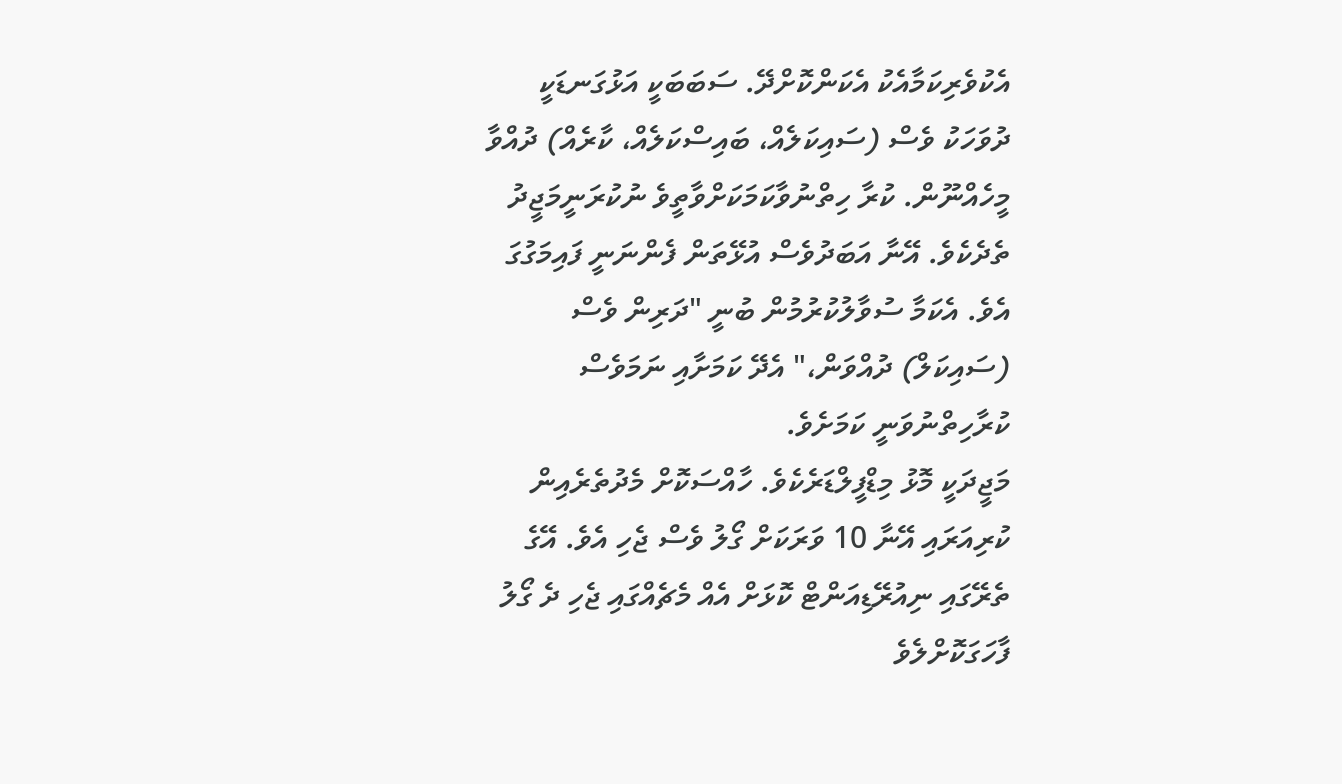އެކުވެރިކަމާއެކު އެކަންކޮށްދޭ. ސަބަބަކީ އަޅުގަނޑަކީ ދުވަހަކު ވެސް (ސައިކަލެއް، ބައިސްކަލެއް، ކާރެއް) ދުއްވާ މީހެއްނޫން. ކުރާ ހިތްނުވާކަމަކަށްވާތީވެ ނުކުރަނީމަޖީދު
ތެދެކެވެ. އޭނާ އަބަދުވެސް އުޅޭތަން ފެންނަނީ ފައިމަގުގަ އެވެ. އެކަމާ ސުވާލުކުރުމުން ބުނީ "ދަރިން ވެސް (ސައިކަލް) ދުއްވަން،" އެދޭ ކަމަށާއި ނަމަވެސް ކުރާހިތްނުވަނީ ކަމަށެވެ.
މަޖީދަކީ މޮޅު މިޑްފީލްޑަރެކެވެ. ހާއްސަކޮށް މެދުތެރެއިން ކުރިއަރައި އޭނާ 10 ވަރަކަށް ގޯލު ވެސް ޖެހި އެވެ. އޭގެ ތެރޭގައި ނިއުރޭޑިއަންޓް ކޮޅަށް އެއް މެޗެއްގައި ޖެހި ދެ ގޯލު ފާހަގަކޮށްލެވެ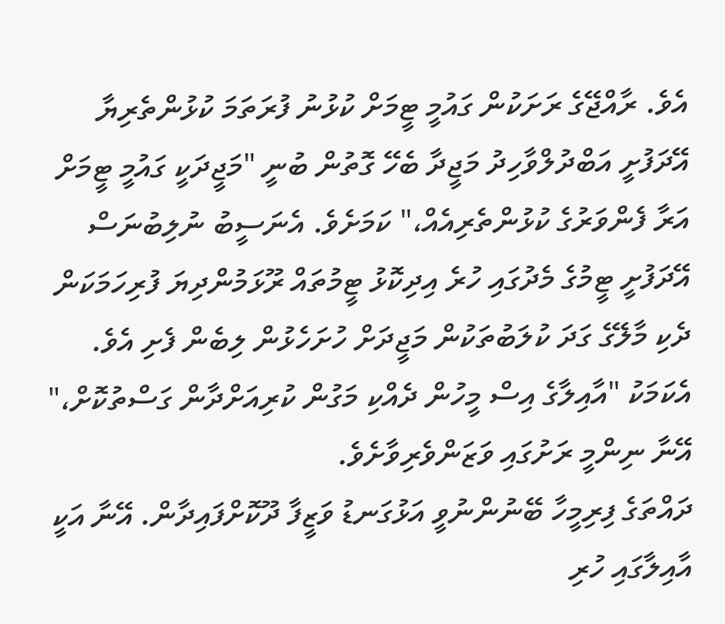އެވެ. ރާއްޖޭގެ ރަށަކުން ގައުމީ ޓީމަށް ކުޅުނު ފުރަތަމަ ކުޅުންތެރިޔާ އޭދަފުށީ އަބްދުލްވާހިދު މަޖީދާ ބެހޭ ގޮތުން ބުނީ "މަޖީދަކީ ގައުމީ ޓީމަށް އަރާ ފެންވަރުގެ ކުޅުންތެރިއެއް،" ކަމަށެވެ. އެނަސީބު ނުލިބުނަސް އޭދަފުށީ ޓީމުގެ މެދުގައި ހުރެ އިދިކޮޅު ޓީމުތައް ރޫޅަމުންދިޔަ ފުރިހަމަކަން ދެކި މާލޭގެ ގަދަ ކުލަބުތަކުން މަޖީދަށް ހުށަހެޅުން ލިބެން ފެށި އެވެ. އެކަމަކު "އާއިލާގެ އިސް މީހުން ދެއްކި މަގުން ކުރިއަށްދާން ގަސްތުކޮށް،" އޭނާ ނިންމީ ރަށުގައި ވަޒަންވެރިވާށެވެ.
ދައްތަގެ ފިރިމީހާ ބޭނުންނުވީ އަޅުގަނޑު ވަޒީފާ ދޫކޮށްފައިދާން. އޭނާ އަކީ އާއިލާގައި ހުރި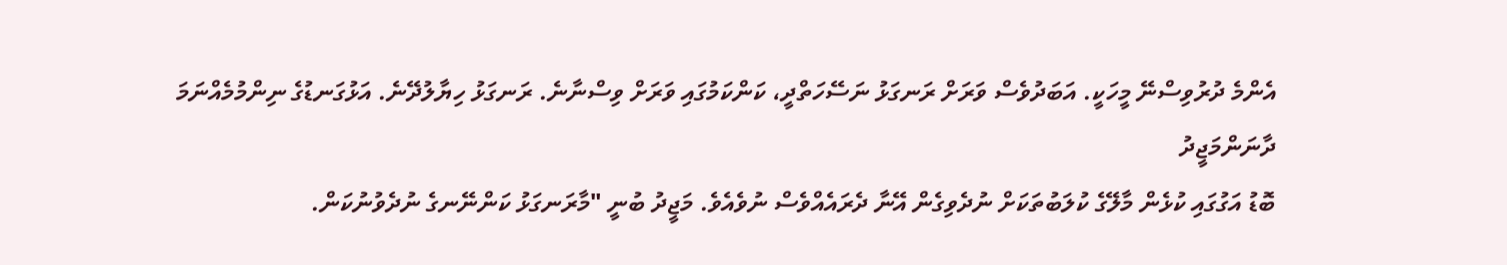އެންމެ ދުރުވިސްނޭ މީހަކީ. އަބަދުވެސް ވަރަށް ރަނގަޅު ނަސޭހަތްދީ، ކަންކަމުގައި ވަރަށް ވިސްނާނެ. ރަނގަޅު ހިޔާލުދޭނެ. އަޅުގަނޑުގެ ނިންމުމެއްނަމަ ދާނަންމަޖީދު
ބޮޑު އަގުގައި ކުޅެން މާލޭގެ ކުލަބުތަކަށް ނުދެވިގެން އޭނާ ދެރައެއްވެސް ނުވެއެވެ. މަޖީދު ބުނީ "މާރަނގަޅު ކަންނޭނގެ ނުދެވުނުކަން.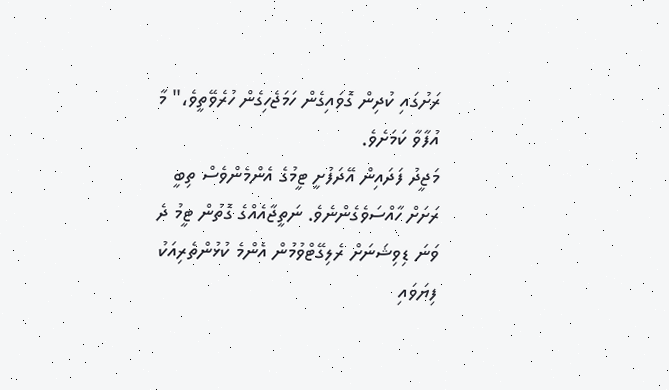ރަށުގައި ކުދިން ގޮވައިގެން ހަމަޖެހިގެން ހުރެވޭތީވެ،" މާ އުފާވާ ކަމަށެވެ.
މަޖީދު ފަދައިން އޭދަފުށީ ޓީމުގެ އެންމެންވެސް ތިބީ ރަށަށް ހާއްސަވެގެންނެވެ. ނަތީޖާއެއްގެ ގޮތުން ޓީމު ދެ ވަނަ ޑިވިޝަނަށް ރެލިގޭޓްވުމުން އެންމެ ކުޅުންތެރިއަކު ފިޔަވައި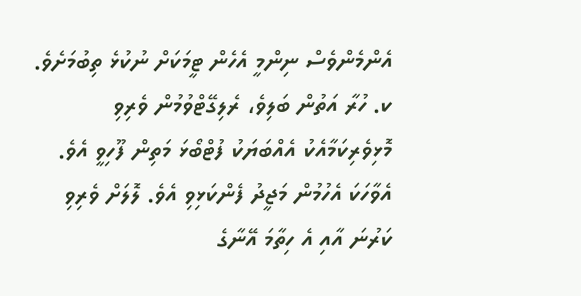އެންމެންވެސް ނިންމީ އެހެން ޓީމަކަށް ނުކުޅެ ތިބުމަށެވެ. ކ. ހުރާ އަތުން ބަލިވެ، ރެލިގޭޓްވުމުން ވެރިވި މޮޅިވެރިކަމާއެކު އެއްބަޔަކު ފުޓްބޯޅަ މަތިން ފޫހިވީ އެވެ. އެވާހަކަ އެހުމުން މަޖީދު ފެންކަޅިވި އެވެ. ލޮލަށް ވެރިވި ކަރުނަ އާއި އެ ހިތާމަ އޭނާގެ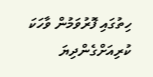ހިތުގައި ފޮރުވަމުން ވާހަކަ ކުރިއަށްގެންދިޔަ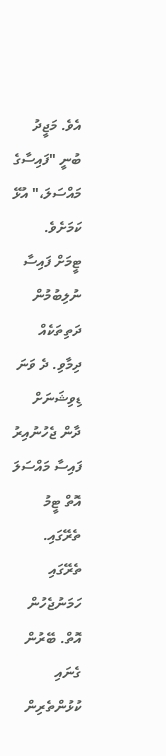އެވެ. މަޖީދު ބުނީ "ފައިސާގެ މައްސަލަ،" އުޅޭ ކަމަށެވެ.
ޓީމަށް ފައިސާ ނުލިބުމުން ދަތިތަކެއް ދިމާވި. ދެ ވަނަ ޑިވިޝަނަށް ދާން ޖެހުނުއިރު ފައިސާ މައްސަލަ އޮތް ޓީމު ތެރޭގައި. ތެރޭގައި ހަމަނުޖެހުން އޮތް. ބޭރުން ގެނައި ކުޅުންތެރިން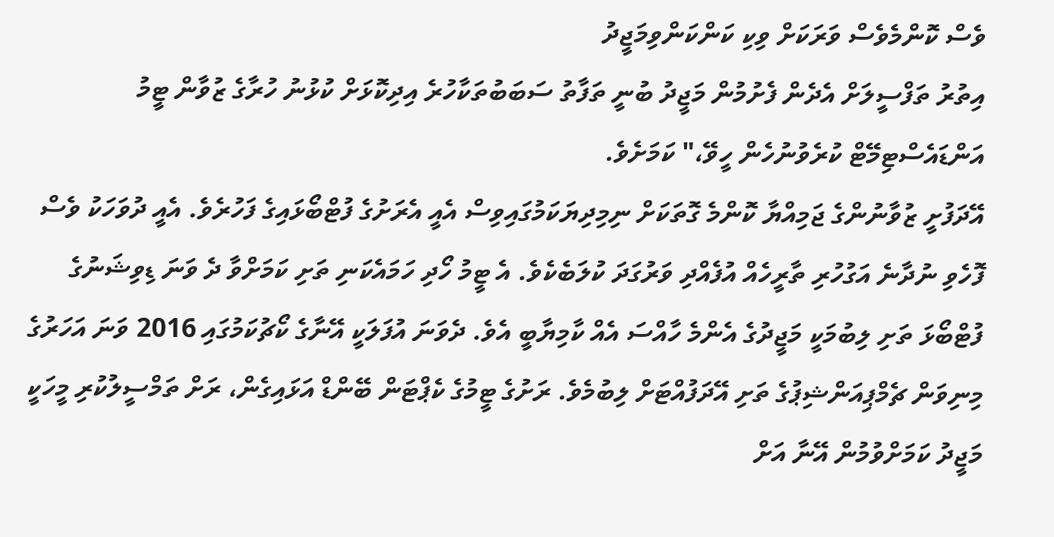ވެސް ކޮންމެވެސް ވަރަކަށް ވިކި ކަންކަންވިމަޖީދު
އިތުރު ތަފްސީލަށް އެދެން ފެށުމުން މަޖީދު ބުނީ ތަފާތު ސަބަބުތަކާހުރެ އިދިކޮޅަށް ކުޅުނު ހުރާގެ ޒުވާން ޓީމު އަންޑައެސްޓިމޭޓް ކުރެވުނުހެން ހީވޭ،" ކަމަށެވެ.
އޭދަފުށީ ޒުވާނުންގެ ޖަމިއްޔާ ކޮންމެ ގޮތަކަށް ނިމިދިޔަކަމުގައިވިސް އެއީ އެރަށުގެ ފުޓްބޯޅައިގެ ފަހުރެވެ. އެއީ ދުވަހަކު ވެސް ފޮހެވި ނުދާނެ އަގުހުރި ތާރީހެއް އުފެއްދި ވަރުގަދަ ކުލަބެކެވެ. އެ ޓީމު ހޯދި ހަމައެކަނި ތަށި ކަމަށްވާ ދެ ވަނަ ޑިވިޝަނުގެ ފުޓްބޯޅަ ތަށި ލިބުމަކީ މަޖީދުގެ އެންމެ ހާއްސަ އެއް ކާމިޔާބީ އެވެ. ދެވަނަ އުފަލަކީ އޭނާގެ ކޯޗުކަމުގައި 2016 ވަނަ އަހަރުގެ މިނިވަން ޗެމްޕިއަންޝިޕުގެ ތަށި އޭދަފުއްޓަށް ލިބުމެވެ. ރަށުގެ ޓީމުގެ ކެޕްޓަން ބޭންޑް އަޅައިގެން، ރަށް ތަމްސީލުކުރި މީހަކީ މަޖީދު ކަމަށްވުމުން އޭނާ އަށް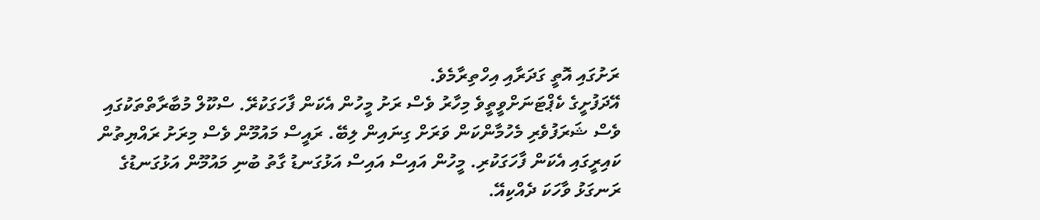ރަށުގައި އޮތީ ގަދަރާއި އިހްތިރާމެވެ.
އޭދަފުށީގެ ކެޕްޓަނަށްވީތީވެ މިހާރު ވެސް ރަށު މީހުން އެކަން ފާހަގަކުރޭ. ސްކޫލް މުބާރާތްތަކުގައި ވެސް ޝަރަފުވެރި މެހުމާންކަން ވަރަށް ގިނައިން ލިބޭ. ރައީސް މައުމޫން ވެސް މިރަށު ރައްޔިތުން ކައިރީގައި އެކަން ފާހަގަކުރި. މީހުން އައިސް އައިސް އަޅުގަނޑު ގާތު ބުނި މައުމޫން އަޅުގަނޑުގެ ރަނގަޅު ވާހަކަ ދެއްކިއޭ.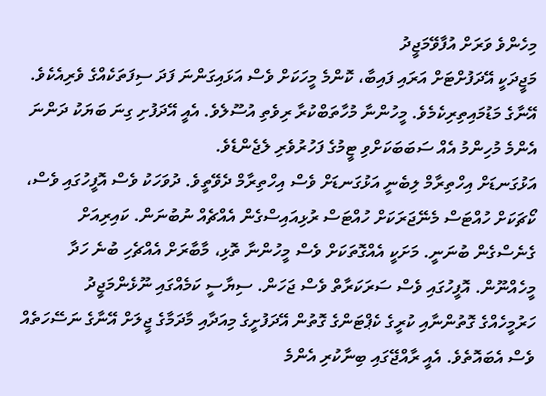މިހެންވެ ވަރަށް އުފާވޭމަޖީދު
މަޖީދަކީ އޭދަފުށްޓަށް އަރައި ފައިބާ، ކޮންމެ މީހަކަށް ވެސް އަޅައިގަންނަ ފަދަ ސިފަތަކެއްގެ ވެރިއެކެވެ. އޭނާގެ މަޑުމައިތިރިކެމެވެ. މީހުންނާ މުހާތަބްކުރާ ރިވެތި އުސޫލެވެ. އެއީ އޭދަފުށި ގިނަ ބަޔަކު ދަންނަ އެންމެ މުހިންމު އެއް ސަބަބަކަށްވި ޓީމުގެ ފަހުރުވެރި ލެޖެންޑެވެ.
އަޅުގަނޑަށް އިހްތިރާމް ލިބެނީ އަޅުގަނޑަށް ވެސް އިހްތިރާމް ދެވޭތީވެ. ދުވަހަކު ވެސް އޮފީހުގައި ވެސް، ކޯޗަކަށް ހުއްޓަސް މެނޭޖަރަކަށް ހުއްޓަސް ރުޅިއައިސްގެން އެއްޗެއް ނުބުނަން. ކައިރިއަށް ގެނެސްގެން ބުނަނީ. މަށަކީ އެއްގޮތަކަށް ވެސް މީހުންނާ ތޮޅި، މާބާރަށް އެއްޗެހި ބުނެ ހަދާ މީހެއްނޫން. އޮފީހުގައި ވެސް ސަރަކަރާތް ވެސް ޖަހަން. ސިޔާސީ ކަމެއްގައި ނޫޅެންމަޖީދު
ހަރުމީހެއްގެ ގޮތުންނާއި ކުރީގެ ކެޕްޓަންގެ ގޮތުން އޭދަފުށީގެ މިއަދާއި މާދަމާގެ ޖީލަށް އޭނާގެ ނަސޭހަތެއް ވެސް އެބައޮތެވެ. އެއީ ރާއްޖޭގައި ބިނާކުރި އެންމެ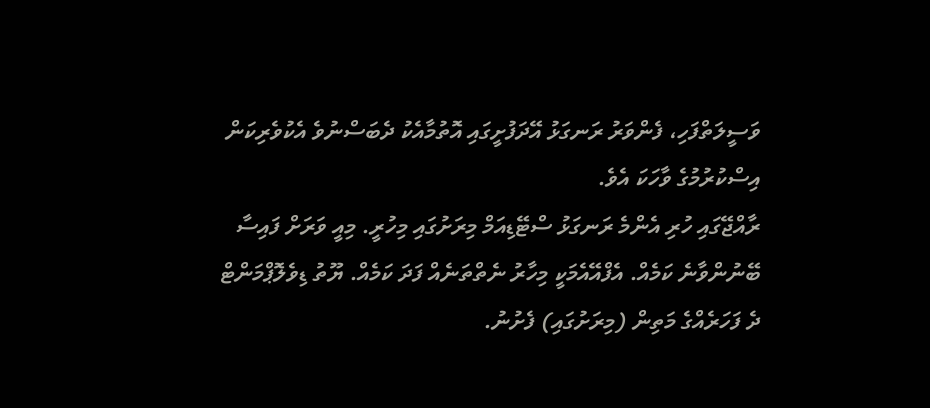ވަސީލަތްފަހި، ފެންވަރު ރަނގަޅު އޭދަފުށީގައި އޮތުމާއެކު ދެބަސްނުވެ އެކުވެރިކަން އިސްކުރުމުގެ ވާހަކަ އެވެ.
ރާއްޖޭގައި ހުރި އެންމެ ރަނގަޅު ސްޓޭޑިއަމް މިރަށުގައި މިހުރީ. މިއީ ވަރަށް ފައިސާ ބޭނުންވާނެ ކަމެއް. އެފްއޭއެމަކީ މިހާރު ނެތްތަނެއް ފަދަ ކަމެއް. ޔޫތު ޑިވެލޮޕްމަންޓް ދެ ފަހަރެއްގެ މަތިން (މިރަށުގައި) ފެށުނު.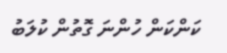ކަންކަން ހުންނަ ގޮތުން ކުލަބު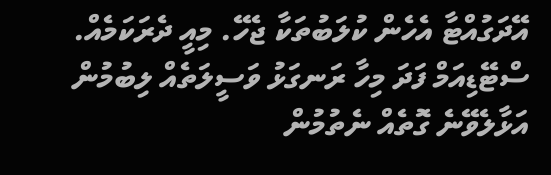އޭދަގުއްޓާ އެހެން ކުލަބުތަކާ ޖެހޭ. މިއީ ދެރަކަމެއް. ސްޓޭޑިއަމް ފަދަ މިހާ ރަނގަޅު ވަސީލަތެއް ލިބުމުން އަޅާލެވޭނެ ގޮތެއް ނެތުމުން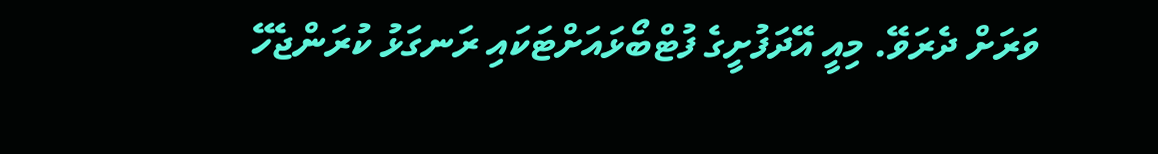ވަރަށް ދެރަވޭ. މިއީ އޭދަފުށީގެ ފުޓްބޯޅައަށްޓަކައި ރަނގަޅު ކުރަންޖެހޭ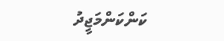ކަންކަންމަޖީދު